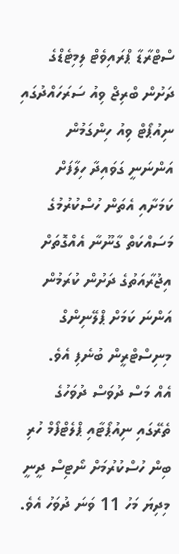ސްޓްރާޑާ ޕްރައިވެޓް ލިމިޓެޑްގެ ދަށުން ބްރިޖް ވިއު ސަރަހައްދުގައި ނިއުޕޯޓް ވިއު ހިންގަމުން އަންނަނީ ގަވައިދާ ހިލާފަށް ކަމަށާއި އެތަން ހުސްކުރުމުގެ މަސައްކަތް ގާނޫނާ އެއްގޮތަށް އިޖުރާއަތުގެ ދަށުން ކުރަމުން އަންނަ ކަމަށް ޕްލޭނިންގް މިނިސްޓްރީން ބުނެފި އެވެ.
އެއް މަސް ދުވަސް ދުވަހުގެ ތެރޭގައި ނިއުޕޯޓާއި ޕްލެޓްފޯމް ހުރި ބިން ހުސްކުރުމަށް ނޯޓިސް ދީނީ މިދިޔަ މަހު 11 ވަނަ ދުވަހު އެވެ.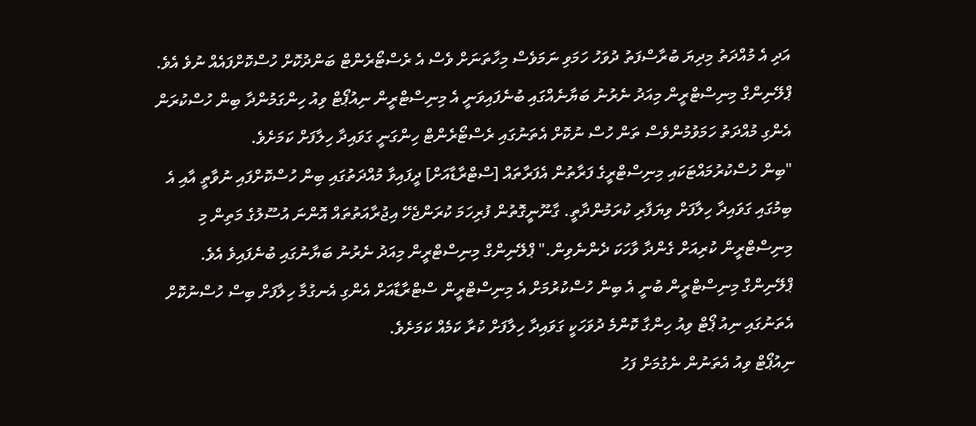އަދި އެ މުއްދަތު މިދިޔަ ބުރާސްފަތު ދުވަހު ހަމަވި ނަމަވެސް މިހާތަނަށް ވެސް އެ ރެސްޓޯރެންޓް ބަންދުކޮށް ހުސްކޮށްފައެއް ނުވެ އެވެ.
ޕްލޭނިންގް މިނިސްޓްރީން މިއަދު ނެރުނު ބަޔާނެއްގައި ބުނެފައިވަނީ އެ މިނިސްޓްރީން ނިއުޕޯޓް ވިއު ހިންގަމުންދާ ބިން ހުސްކުރަން އެންގި މުއްދަތު ހަމަވުމުންވެސް ތަން ހުސް ނުކޮށް އެތަނުގައި ރެސްޓޯރެންޓް ހިންގަނީ ގަވައިދާ ހިލާފަށް ކަމަށެވެ.
"ބިން ހުސްކުރުމައްޓަކައި މިނިސްޓްރީގެ ފަރާތުން އެފަރާތައް [ސްޓްރާޑާއަށް] ދީފައިވާ މުއްދަތުގައި ބިން ހުސްކޮށްފައި ނުވާތީ އާއި އެ ބިމުގައި ގަވައިދާ ހިލާފަށް ވިޔަފާރި ކުރަމުންދާތީ. ގާނޫނީގޮތުން ފުރިހަމަ ކުރަންޖެހޭ އިޖުރާއަތުތައް އޮންނަ އުސޫލުގެ މަތިން މި މިނިސްޓްރީން ކުރިއަށް ގެންދާ ވާހަކަ ދެންނެވިން." ޕްލޭނިންގް މިނިސްޓްރީން މިއަދު ނެރުނު ބަޔާނުގައި ބުނެފައިވެ އެވެ.
ޕްލޭނިންގް މިނިސްޓްރީން ބުނީ އެ ބިން ހުސްކުރުމަށް އެ މިނިސްޓްރީން ސްޓްރާޑާއަށް އެންގި އެނގުމާ ހިލާފަށް ބިސް ހުސްނުކޮށް އެތަނުގައި ނިއު ޕޯޓް ވިއު ހިންގާ ކޮންމެ ދުވަހަކީ ގަވައިދާ ހިލާފަށް ކުރާ ކަމެއް ކަމަށެވެ.
ނިއުޕޯޓް ވިއު އެތަނުން ނެގުމަށް ފަހު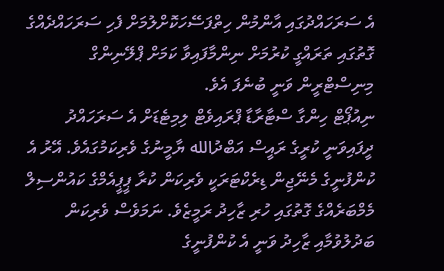އެ ސަރަހައްދުގައި އާންމުން ހިތްފަސޭހަކޮށްލުމަށް ފެހި ސަރަހައްދެއްގެ ގޮތުގައި ތަރައްގީ ކުރުމަށް ނިންމާފައިވާ ކަމަށް ޕްލޭނިންގް މިނިސްޓްރީން ވަނީ ބުނެފަ އެވެ.
ނިއުޕޯޓް ހިންގާ ސްޓާރާޑާ ޕްރައިވެޓް ލިމިޓެޑަށް އެ ސަރަހައްދު ދީފައިވަނީ ކުރީގެ ރައީސް އަބްދުالله ޔާމީނުގެ ވެރިކަމުގައެވެ. އޭރު އެ ކުންފުނީގެ މެނޭޖިން ޑިރެކްޓަރަކީ ވެރިކަން ކުރާ ޕީޕީއެމްގެ ކައުންސިލް މެމްބަރެއްގެ ގޮތުގައި ހުރި ޒާހިދު ރަމީޒެވެ. ނަމަވެސް ވެރިކަން ބަދުލުވުމާއި ޒާހިދު ވަނީ އެ ކުންފުނީގެ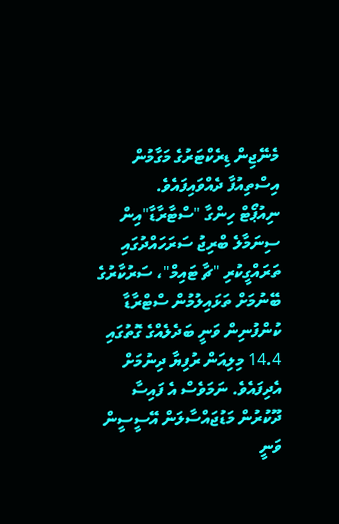މެނޭޖިން ޑިރެކްޓަރުގެ މަގާމުން އިސްތިއުފާ ދެއްވައިފައެވެ.
ނިއުޕޯޓް ހިންގާ "ސްޓާރާޑާ"އިން ސިނަމާލެ ބްރިޖު ސަރަހައްދުގައި ތަރައްގީކުރި "ޗާ ޓައިމް"، ސަރުކާރުގެ ބޭނުމަށް ތަޅައިލުމުން ސްޓްރާޑާ ކުންފުނިން ވަނީ ބަދެލެއްގެ ގޮތުގައި 14.4 މިލިއަން ރުފިޔާ ދިނުމަށް އެދިފައެވެ. ނަމަވެސް އެ ފައިސާ ދޫކުރުން މަޑުޖައްސާލަން އޭސީސީން ވަނީ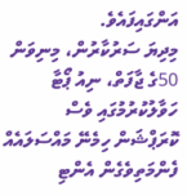އަންގައިފައެވެ.
މިދިޔަ ސަރުކާރުން، މިނިވަން 50ގެ ޖާފަތް، ނިއު ޕޯޓާ ހަވާލުކުރުމުގައި ވެސް ކޮރަޕްޝަން ހިމެނޭ މައްސަލައެއް ފެންމަތިވެގެން އެންޓި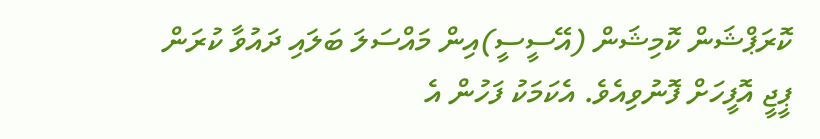ކޮރަޕްޝަން ކޮމިޝަން (އޭސީސީ)އިން މައްސަލަ ބަލައި ދައުވާ ކުރަން ޕީޖީ އޮފީހަށް ފޮނުވިއެވެ. އެކަމަކު ފަހުން އެ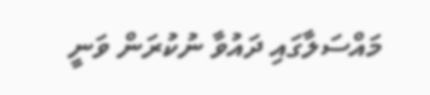މައްސަލާގައި ދައުވާ ނުކުރަން ވަނީ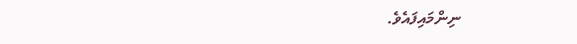ނިންމައިފައެވެ.